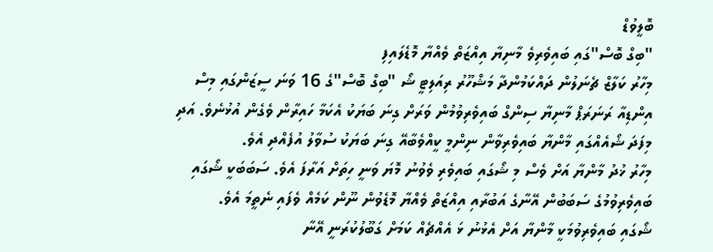ބޮލީވުޑް
"ބިގް ބޮސް"ގައި ބައިވެރިވެ މާނިޔާ އިއްޒަތް ވެއްޔާ މޮޑެލައިފި
މިހާރު ކަލާޒް ޗެނަލުން ދައްކަމުންދާ މަޝްހޫރު ރިއަލިޓީ ޝޯ "ބިގް ބޮސް"ގެ 16 ވަނަ ސީޒަންގައި މިސް އިންޑިއާ ރަނަރަޕް މާނިޔާ ސިންގް ބައިވެރިވުމުން ވަރަށް ގިނަ ބަޔަކު އެކަމާ ހައިރާން ވެގެން އުޅުނެވެ. އަދި މިފަދަ ޝޯއެއްގައި މާންޔާ ބައިވެރިވާން ނިންމީ ކީއްވެބާއޭ ގިނަ ބަޔަކު ސުވާލު އުފެއްދި އެވެ.
މިހާރު ޚުދު މާންޔާ އަށް ވެސް މި ޝޯގައި ބައިވެރި ވެވުނު މޮޔަ ވަނީ ހިތަށް އަރާފަ އެވެ. ސަބަބަކީ ޝޯގައި ބައިވެރިވުމުގެ ސަބަބުން އޭނާގެ އަބުރާއި އިއްޒަތް ވެއްޔާ މޮޑެވުން ނޫން ކަމެއް ވެފައި ނެތީމަ އެވެ.
ޝޯގައި ބައިވެރިވުމަކީ މާންޔާ އަށް އެޅުނު ޅަ އެއްޗެއް ކަމަށް ގަބޫލުކުރަނީ އޭނާ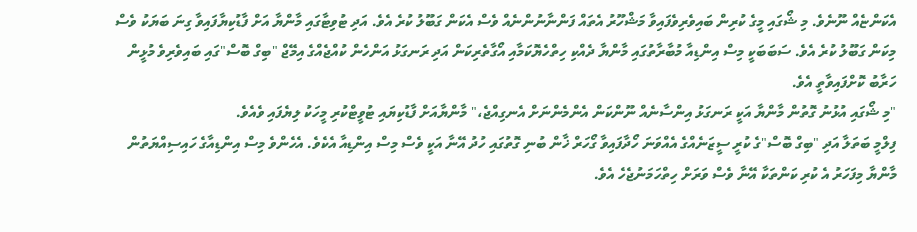އެކަންޏެއް ނޫނެވެ. މި ޝޯގައި މީގެ ކުރިން ބައިވެރިވެފައިވާ މަޝްހޫރު އެތައް ފަންނާނުންނެއް ވެސް އެކަން ގަބޫލު ކުރެ އެވެ. އަދި ޓުވިޓާގައި މާންޔާ އަށް ފާޑުކިޔާފައިވާ ގިނަ ބަޔަކު ވެސް މިކަން ގަބޫލު ކުރެ އެވެ. ސަބަބަކީ މިސް އިންޑިއާ މުބާރާތުގައި މާންޔާ ދެއްކި ހިތްހެޔޮކަމާއި އޯގާތެރިކަން އަދި ރަނގަޅު އަންހެން ކުއްޖެއްގެ އިމޭޖް "ބިގް ބޮސް"ގައި ބައިވެރިވެ މުޅީން ހަރާބު ކޮށްފައިވާތީ އެވެ.
"މި ޝޯގައި އުޅުނު ގޮތުން މާންޔާ އަކީ ރަނގަޅު އިންސާނެއް ނޫންކަން އެންމެންނަށް އެނގިއްޖެ،" މާންޔާއަށް ފާޑުކިޔައި ޓުވީޓްކުރި މީހަކު ލިޔެފައި ވެއެވެ.
ފިލްމީ ބަތަލާ އަދި "ބިގް ބޮސް"ގެ ކުރީ ސީޒަނެއްގެ އެއްވަނަ ހޯދާފައިވާ ގޯހަރް ޚާން ބުނި ގޮތުގައި ހުދު އޭނާ އަކީ ވެސް މިސް އިންޑިއާ އެކެވެ. އެހެންވެ މިސް އިންޑިއާގެ ހައިސިއްޔަތުން މާންޔާ މިފަހަރު އެ ކުރި ކަންތަކާ އޭނާ ވެސް ވަރަށް ހިތްހަމަނުޖެހެ އެވެ.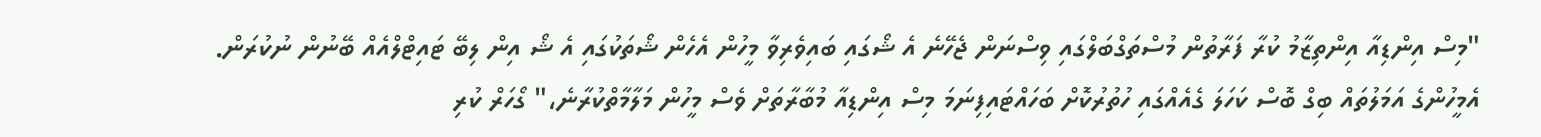"މިސް އިންޑިއާ އިންތިޒާމު ކުރާ ފަރާތުން މުސްތަގްބަލްގައި ވިސްނަން ޖެހޭނެ އެ ޝޯގައި ބައިވެރިވާ މީހުން އެހެން ޝޯތަކުގައި އެ ޝޯ އިން ލިބޭ ޓައިޓްލްއެއް ބޭނުން ނުކުރަން. އެމީހުންގެ އަމަލުތައް ބިގް ބޮސް ކަހަލަ ގެއެއްގައި ހުތުރުކޮށް ބަހައްޓައިފިނަމަ މިސް އިންޑިއާ މުބާރާތަށް ވެސް މީހުން މަލާމާތްކުރާނެ،" ގޯހަރް ކުރި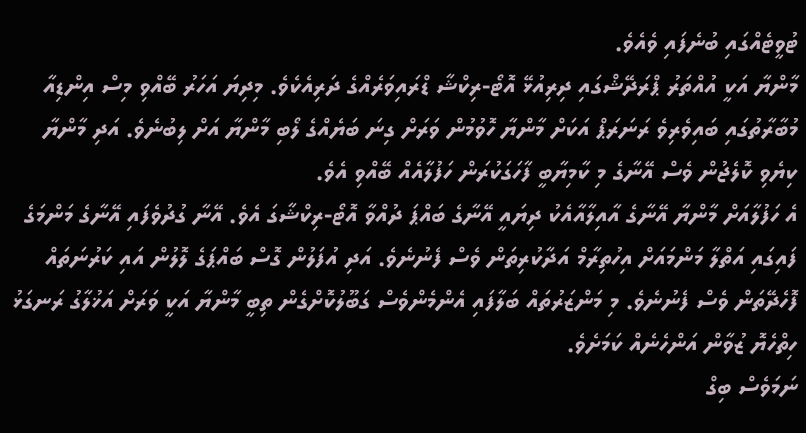ޓުވީޓެއްގައި ބުނެފައި ވެއެވެ.
މާންޔާ އަކީ އުއްތަރު ޕްރަދޭޝްގައި ދިރިއުޅޭ އޮޓޯ-ރިކްޝާ ޑްރައިވަރެއްގެ ދަރިއެކެވެ. މިދިޔަ އަހަރު ބޭއްވި މިސް އިންޑިއާ މުބާރާތުގައި ބައިވެރިވެ ރަނަރަޕް އަކަށް މާންޔާ ހޮވުމުން ވަރަށް ގިނަ ބަޔެއްގެ ލޯބި މާންޔާ އަށް ލިބުނެވެ. އަދި މާންޔާ ކިޔެވި ކޮލެޖުން ވެސް އޭނާގެ މި ކާމިޔާބީ ފާހަގަކުރަން ހަފުލާއެއް ބޭއްވި އެވެ.
އެ ހަފުލާއަށް މާންޔާ އޭނާގެ އާއިލާއާއެކު ދިޔައީ އޭނާގެ ބައްޕަ ދުއްވާ އޮޓޯ-ރިކްޝާގަ އެވެ. އޭނާ ގުދުވެފައި އޭނާގެ މަންމަގެ ފައިގައި އަތްލާ މަންމައަށް އިހުތިރާމް އަދާކުރިތަން ވެސް ފެނުނެވެ. އަދި އުފަލުން ގޮސް ބައްޕަގެ ލޮލުން އައި ކަރުނަތައް ފޮހެދޭތަން ވެސް ފެނުނެވެ. މި މަންޒަރުތައް ބަލާފައި އެންމެންވެސް ގަބޫލުކޮށްގެން ތިބީ މާންޔާ އަކީ ވަރަށް އަޚުލާގު ރަނގަޅު ހިތްހެޔޮ ޒުވާން އަންހެނެއް ކަމަށެވެ.
ނަމަވެސް ބިގް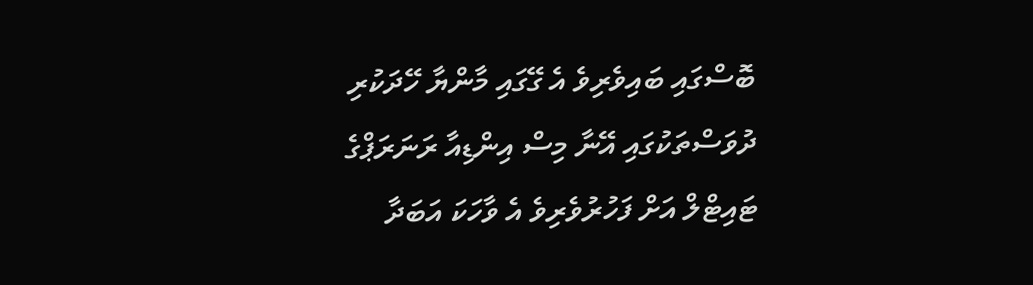ބޮސްގައި ބައިވެރިވެ އެ ގޭގައި މާންޔާ ހޭދަކުރި ދުވަސްތަކުގައި އޭނާ މިސް އިންޑިއާ ރަނަރަޕްގެ ޓައިޓްލް އަށް ފަހުރުވެރިވެ އެ ވާހަކަ އަބަދާ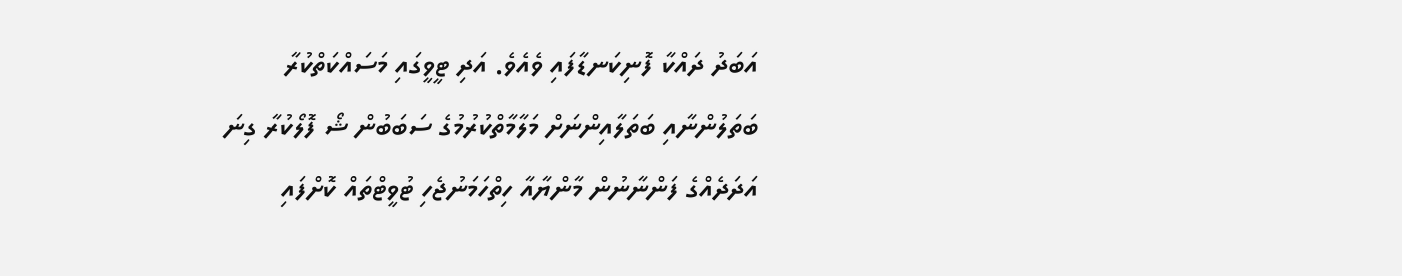އަބަދު ދައްކާ ފޮނިކަނޑާފައި ވެއެވެ. އަދި ޓީވީގައި މަސައްކަތްކުރާ ބަތަލުންނާއި ބަތަލާއިންނަށް މަލާމާތްކުރުމުގެ ސަބަބުން ޝޯ ފޮލޯކުރާ ގިނަ އަދަދެއްގެ ފަންނާނުން މާންޔާއާ ހިތްހަމަނުޖެހި ޓުވީޓްތައް ކޮށްފައި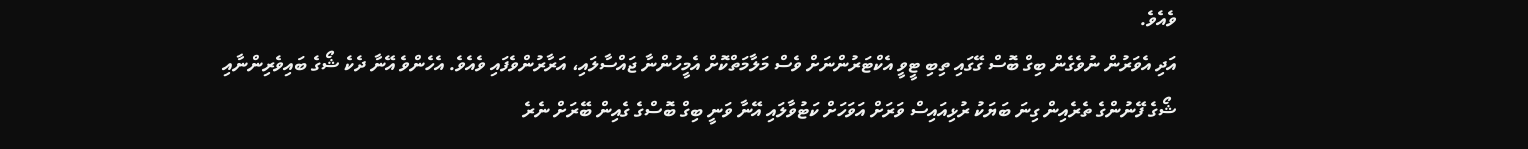ވެއެވެ.
އަދި އެވަރުން ނުވެގެން ބިގް ބޮސް ގޭގައި ތިބި ޓީވީ އެކްޓަރުންނަށް ވެސް މަލާމަތްކޮށް އެމީހުންނާ ޖައްސާލައި، އަރާރުންވެފައި ވެއެވެ. އެހެންވެ އޭނާ ދެކެ ޝޯގެ ބައިވެރިންނާއި ޝޯގެ ފޭނުންގެ ތެރެއިން ގިނަ ބަޔަކު ރުޅިއައިސް ވަރަށް އަވަހަށް ކަޓުވާލައި އޭނާ ވަނީ ބިގް ބޮސްގެ ގެއިން ބޭރަށް ނެރެ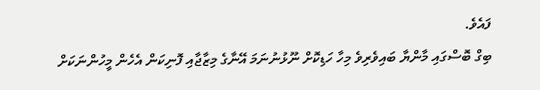ފައެވެ.
ބިގް ބޮސްގައި މާންޔާ ބައިވެރިވެ މިހާ ހަޑިކޮށް ނޫޅުނުނަމަ އޭނާގެ މިޒާޖާއި ފޮނިކަން އެހެން މީހުންނަކަށް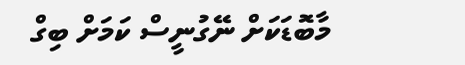މާބޮޑަކަށް ނޭގުނީސް ކަމަށް ބިގް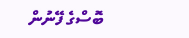ބޮސްގެ ފޭނުން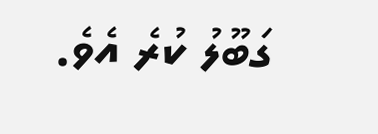ގަބޫލު ކުރެ އެވެ.